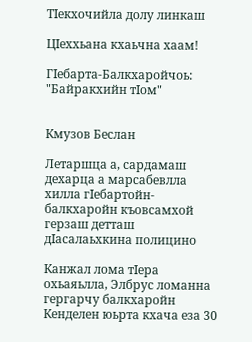ТIекхочийла долу линкаш

ЦIеххьана кхаьчна хаам!

ГIебарта-Балкхаройчоь: "Байракхийн тIом"


Кмузов Беслан

Летаршца а, сардамаш дехарца а марсабевлла хилла гIебартойн-балкхаройн къовсамхой герзаш детташ дIасалаьхкина полицино

Канжал лома тIера охьаяьлла, Элбрус ломанна гергарчу балкхаройн Кенделен юьрта кхача еза 30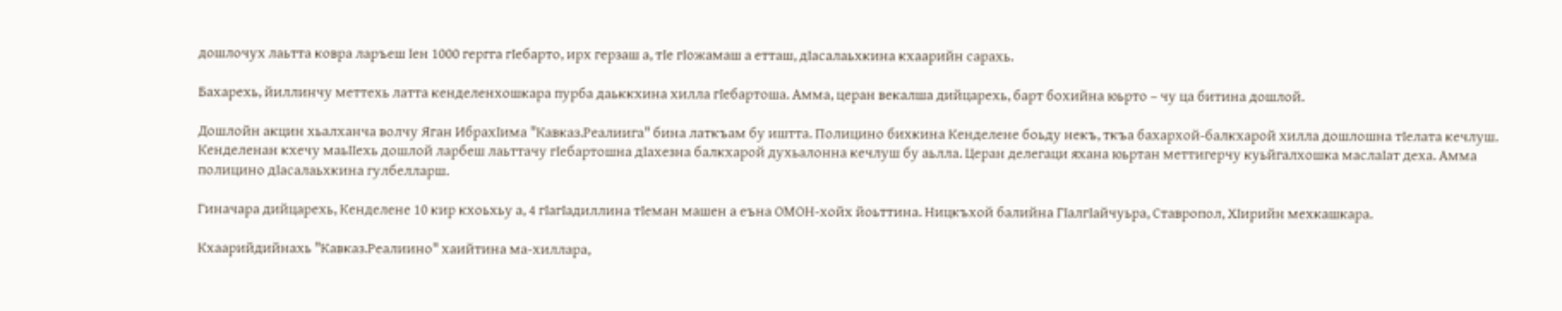дошлочух лаьтта ковра ларъеш Iен 1000 гергга гIебарто, ирх герзаш а, тIе гIожамаш а етташ, дIасалаьхкина кхаарийн сарахь.

Бахарехь, йиллинчу меттехь латта кенделенхошкара пурба даьккхина хилла гIебартоша. Амма, церан векалша дийцарехь, барт бохийна юьрто – чу ца битина дошлой.

Дошлойн акцин хьалханча волчу Яган ИбрахIима "Кавказ.Реалиига" бина латкъам бу иштта. Полицино бихкина Кенделене боьду некъ, ткъа бахархой-балкхарой хилла дошлошна тIелата кечлуш. Кенделенан кхечу маьIIехь дошлой ларбеш лаьттачу гIебартошна дIахезна балкхарой духьалонна кечлуш бу аьлла. Церан делегаци яхана юьртан меттигерчу куьйгалхошка маслаIат деха. Амма полицино дIасалаьхкина гулбелларш.

Гиначара дийцарехь, Кенделене 10 кир кхоьхьу а, 4 гIагIадиллина тIеман машен а еъна ОМОН-хойх йоьттина. Ницкъхой балийна ГIалгIайчуьра, Ставропол, ХIирийн мехкашкара.

Кхаарийдийнахь "Кавказ.Реалиино" хаийтина ма-хиллара,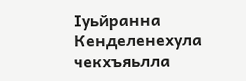Iуьйранна Кенделенехула чекхъяьлла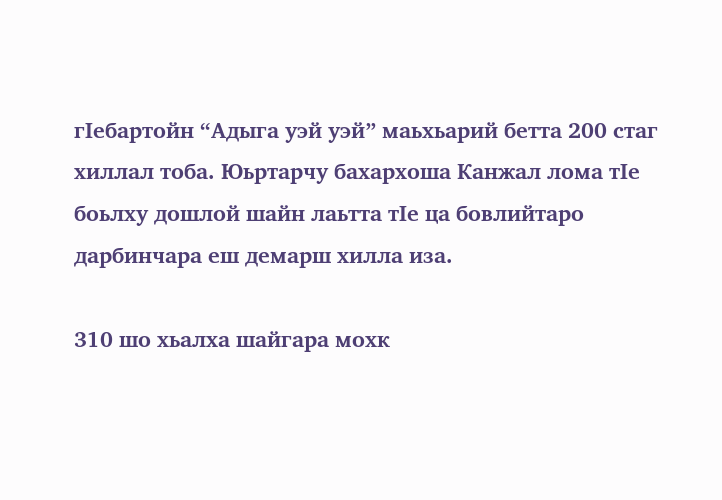гIебартойн “Адыга уэй уэй” маьхьарий бетта 200 стаг хиллал тоба. Юьртарчу бахархоша Канжал лома тIе боьлху дошлой шайн лаьтта тIе ца бовлийтаро дарбинчара еш демарш хилла иза.

310 шо хьалха шайгара мохк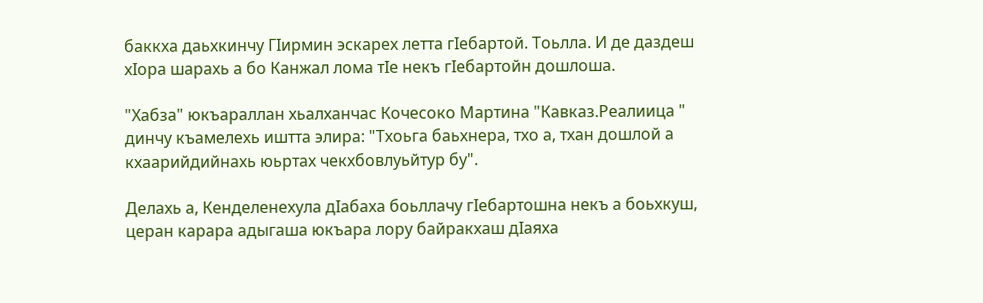баккха даьхкинчу ГIирмин эскарех летта гIебартой. Тоьлла. И де даздеш хIора шарахь а бо Канжал лома тIе некъ гIебартойн дошлоша.

"Хабза" юкъараллан хьалханчас Кочесоко Мартина "Кавказ.Реалиица " динчу къамелехь иштта элира: "Тхоьга баьхнера, тхо а, тхан дошлой а кхаарийдийнахь юьртах чекхбовлуьйтур бу".

Делахь а, Кенделенехула дIабаха боьллачу гIебартошна некъ а боьхкуш, церан карара адыгаша юкъара лору байракхаш дIаяха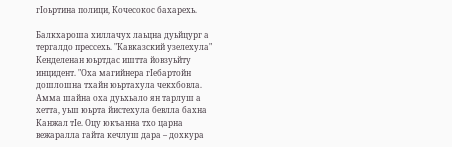гIоьртина полици, Кочесокос бахарехь.

Балкхароша хиллачух лаьцна дуьйцург а тергалдо прессехь. "Кавказский узелехула" Кенделенан юьртдас иштта йовзуьйту инцидент. "Оха магийнера гIебартойн дошлошна тхайн юьртахула чекхбовла. Амма шайна оха дуьхьало ян тарлуш а хетта, уьш юьрта йистехула бевлла бахна Канжал тIе. Оцу юкъанна тхо царна вежаралла гайта кечлуш дара – дохкура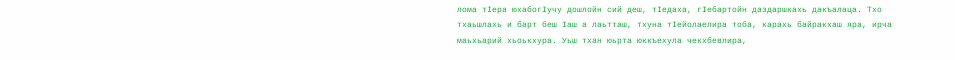лома тIера юхабогIучу дошлойн сий деш, тIедаха, гIебартойн даздаршкахь дакъалаца. Тхо тхаьшлахь и барт беш Iаш а лаьтташ, тхуна тIейолаелира тоба, карахь байракхаш яра, ирча маьхьарий хьоькхура. Уьш тхан юьрта юккъехула чекхбевлира,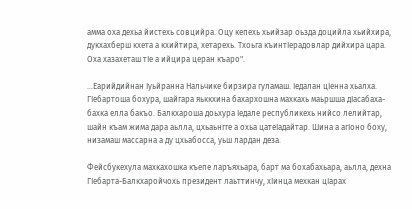амма оха дехьа йистехь совцийра. Оцу кепехь хьийзар оьзда доцийла хьийхира, дукхахберш кхета а кхийтира, хетарехь. Тхоьга къинтIерадовлар дийхира цара. Оха хазахеташ тIе а ийцира церан къаро".

…Еарийдийнан Iуьйранна Нальчике бирзира гуламаш. Iедалан цIенна хьалха. ГIебартоша бохура, шайгара яьккхина бахархошна махкахь маьршша дIасабаха-бахка елла бакъо. Балкхароша доьхура Iедале республикехь нийсо лелийтар, шайн къам жима дара аьлла, цхьаьнгге а охьа цатеIадайтар. Шина а агIоно боху, низамаш массарна а ду цхьабосса, уьш лардан деза.

Фейсбукехула махкахошка къепе ларъяхьара, барт ма бохабахьара, аьлла, дехна ГIебарта-Балкхаройчохь президент лаьттинчу, хIинца мехкан цIарах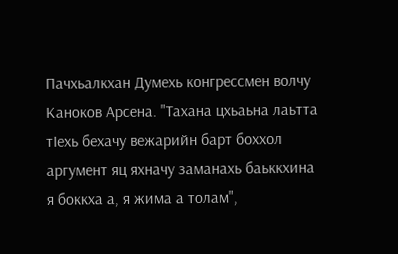Пачхьалкхан Думехь конгрессмен волчу Каноков Арсена. "Тахана цхьаьна лаьтта тIехь бехачу вежарийн барт боххол аргумент яц яхначу заманахь баьккхина я боккха а, я жима а толам",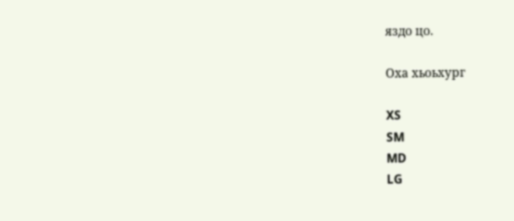яздо цо.

Оха хьоьхург

XS
SM
MD
LG